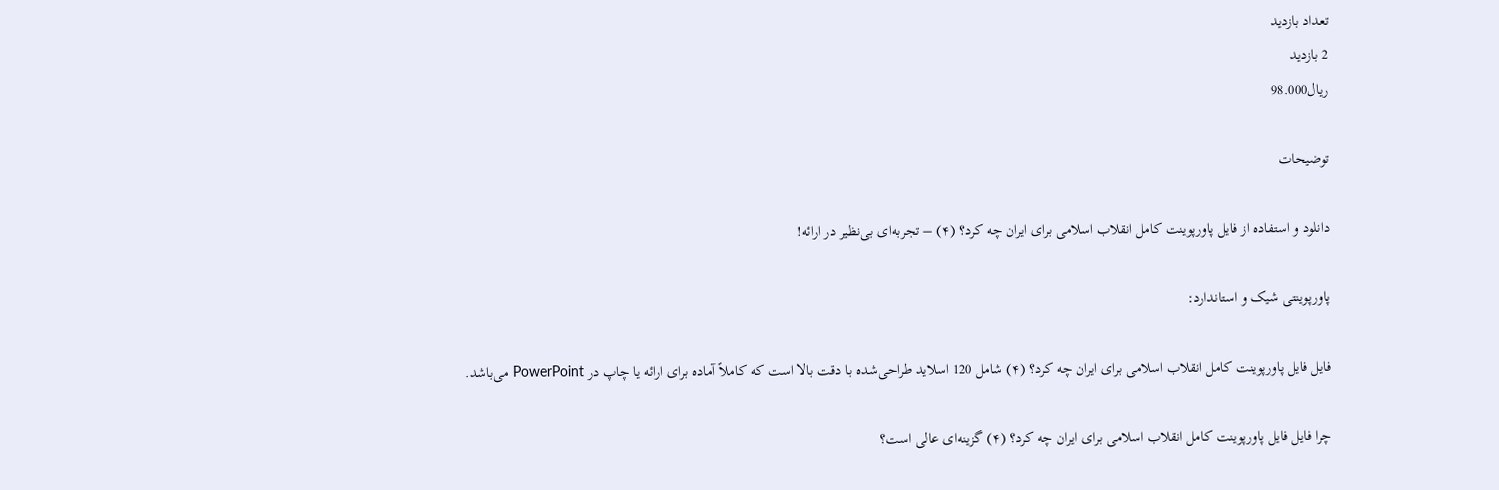تعداد بازدید
2 بازدید
ریال98.000

توضیحات

دانلود و استفاده از فایل پاورپوینت کامل انقلاب اسلامی برای ایران چه کرد؟ (۴) – تجربه‌ای بی‌نظیر در ارائه!

پاورپوینتی شیک و استاندارد:

فایل فایل پاورپوینت کامل انقلاب اسلامی برای ایران چه کرد؟ (۴) شامل 120 اسلاید طراحی‌شده با دقت بالا است که کاملاً آماده برای ارائه یا چاپ در PowerPoint می‌باشد.

چرا فایل فایل پاورپوینت کامل انقلاب اسلامی برای ایران چه کرد؟ (۴) گزینه‌ای عالی است؟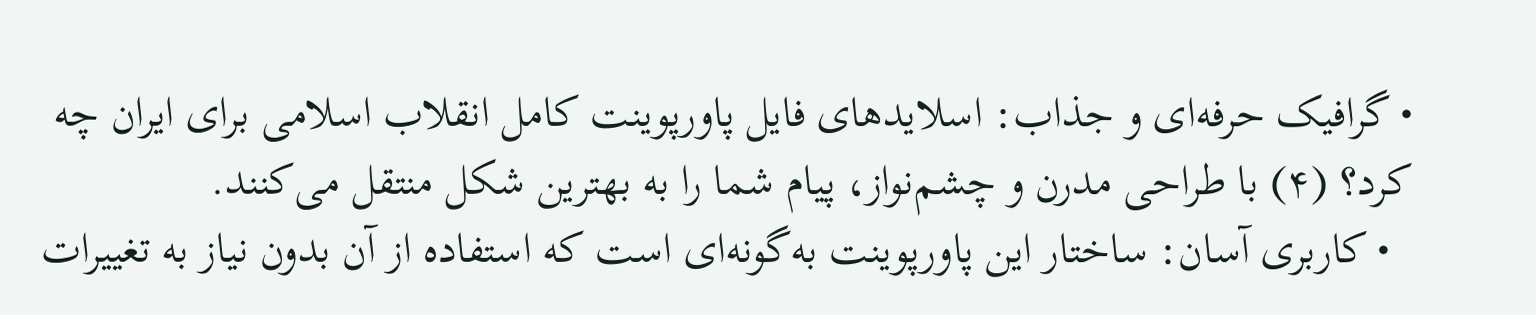• گرافیک حرفه‌ای و جذاب: اسلایدهای فایل پاورپوینت کامل انقلاب اسلامی برای ایران چه کرد؟ (۴) با طراحی مدرن و چشم‌نواز، پیام شما را به بهترین شکل منتقل می‌کنند.
  • کاربری آسان: ساختار این پاورپوینت به‌گونه‌ای است که استفاده از آن بدون نیاز به تغییرات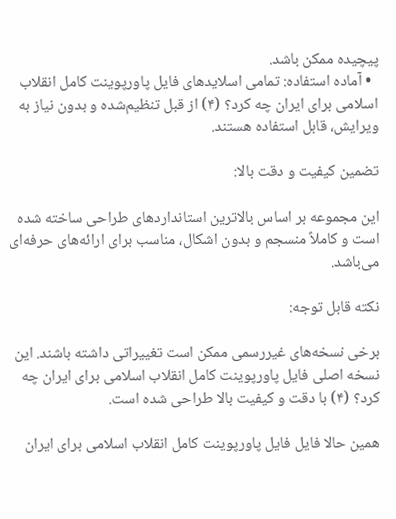پیچیده ممکن باشد.
  • آماده استفاده: تمامی اسلایدهای فایل پاورپوینت کامل انقلاب اسلامی برای ایران چه کرد؟ (۴) از قبل تنظیم‌شده و بدون نیاز به ویرایش، قابل استفاده هستند.

تضمین کیفیت و دقت بالا:

این مجموعه بر اساس بالاترین استانداردهای طراحی ساخته شده است و کاملاً منسجم و بدون اشکال، مناسب برای ارائه‌های حرفه‌ای می‌باشد.

نکته قابل توجه:

برخی نسخه‌های غیررسمی ممکن است تغییراتی داشته باشند. این نسخه اصلی فایل پاورپوینت کامل انقلاب اسلامی برای ایران چه کرد؟ (۴) با دقت و کیفیت بالا طراحی شده است.

همین حالا فایل فایل پاورپوینت کامل انقلاب اسلامی برای ایران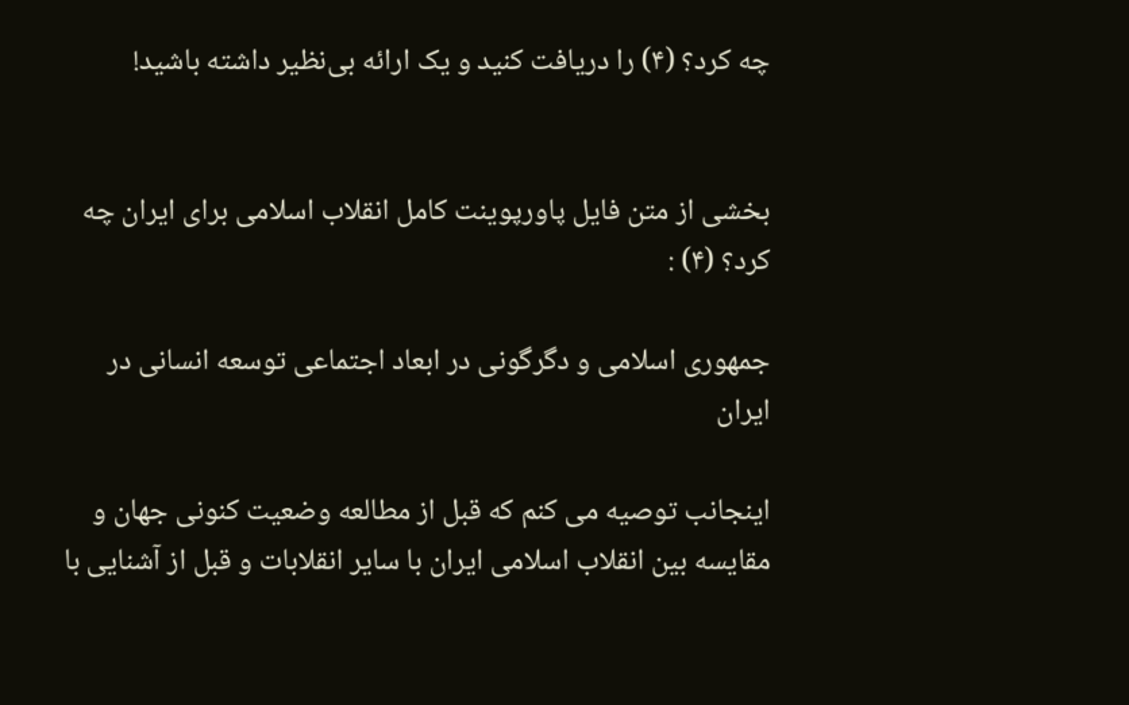چه کرد؟ (۴) را دریافت کنید و یک ارائه بی‌نظیر داشته باشید!


بخشی از متن فایل پاورپوینت کامل انقلاب اسلامی برای ایران چه کرد؟ (۴) :

جمهوری اسلامی و دگرگونی در ابعاد اجتماعی توسعه انسانی در ایران

اینجانب توصیه می کنم که قبل از مطالعه وضعیت کنونی جهان و مقایسه بین انقلاب اسلامی ایران با سایر انقلابات و قبل از آشنایی با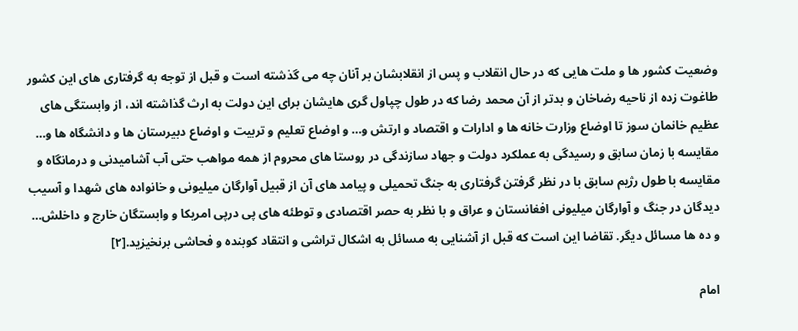وضعیت کشور ها و ملت هایی که در حال انقلاب و پس از انقلابشان بر آنان چه می گذشته است و قبل از توجه به گرفتاری های این کشور طاغوت زده از ناحیه رضاخان و بدتر از آن محمد رضا که در طول چپاول گری هایشان برای این دولت به ارث گذاشته اند، از وابستگی های عظیم خانمان سوز تا اوضاع وزارت خانه ها و ادارات و اقتصاد و ارتش و… و اوضاع تعلیم و تربیت و اوضاع دبیرستان ها و دانشگاه ها و… مقایسه با زمان سابق و رسیدگی به عملکرد دولت و جهاد سازندگی در روستا های محروم از همه مواهب حتی آب آشامیدنی و درمانگاه و مقایسه با طول رژیم سابق با در نظر گرفتن گرفتاری به جنگ تحمیلی و پیامد های آن از قبیل آوارگان میلیونی و خانواده های شهدا و آسیب دیدگان در جنگ و آوارگان میلیونی افغانستان و عراق و با نظر به حصر اقتصادی و توطئه های پی درپی امریکا و وابستگان خارج و داخلش… و ده ها مسائل دیگر. تقاضا این است که قبل از آشنایی به مسائل به اشکال تراشی و انتقاد کوبنده و فحاشی برنخیزید.[۲]

امام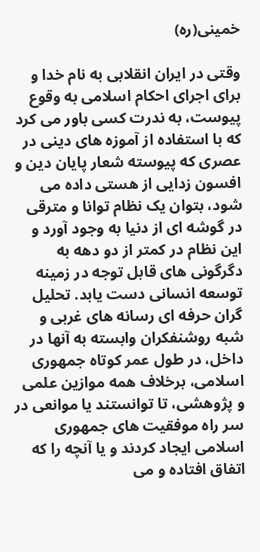خمینی(ره)

وقتی در ایران انقلابی به نام خدا و برای اجرای احکام اسلامی به وقوع پیوست، به ندرت کسی باور می کرد که با استفاده از آموزه های دینی در عصری که پیوسته شعار پایان دین و افسون زدایی از هستی داده می شود، بتوان یک نظام توانا و مترقی در گوشه ای از دنیا به وجود آورد و این نظام در کمتر از دو دهه به دگرگونی های قابل توجه در زمینه توسعه انسانی دست یابد. تحلیل گران حرفه ای رسانه های غربی و شبه روشنفکران وابسته به آنها در داخل، در طول عمر کوتاه جمهوری اسلامی، برخلاف همه موازین علمی و پژوهشی، تا توانستند یا موانعی در سر راه موفقیت های جمهوری اسلامی ایجاد کردند و یا آنچه را که اتفاق افتاده و می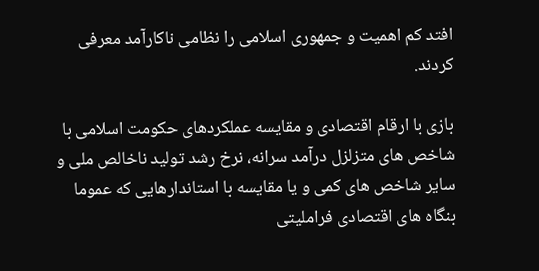افتد کم اهمیت و جمهوری اسلامی را نظامی ناکارآمد معرفی کردند.

بازی با ارقام اقتصادی و مقایسه عملکردهای حکومت اسلامی با شاخص های متزلزل درآمد سرانه، نرخ رشد تولید ناخالص ملی و سایر شاخص های کمی و یا مقایسه با استاندارهایی که عموما بنگاه های اقتصادی فراملیتی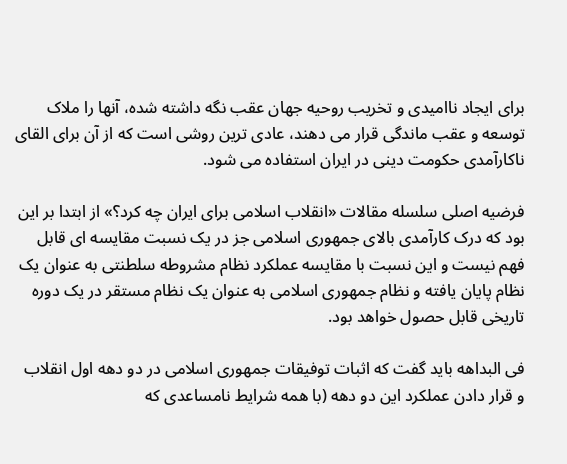برای ایجاد ناامیدی و تخریب روحیه جهان عقب نگه داشته شده، آنها را ملاک توسعه و عقب ماندگی قرار می دهند، عادی ترین روشی است که از آن برای القای ناکارآمدی حکومت دینی در ایران استفاده می شود.

فرضیه اصلی سلسله مقالات «انقلاب اسلامی برای ایران چه کرد؟» از ابتدا بر این بود که درک کارآمدی بالای جمهوری اسلامی جز در یک نسبت مقایسه ای قابل فهم نیست و این نسبت با مقایسه عملکرد نظام مشروطه سلطنتی به عنوان یک نظام پایان یافته و نظام جمهوری اسلامی به عنوان یک نظام مستقر در یک دوره تاریخی قابل حصول خواهد بود.

فی البداهه باید گفت که اثبات توفیقات جمهوری اسلامی در دو دهه اول انقلاب و قرار دادن عملکرد این دو دهه (با همه شرایط نامساعدی که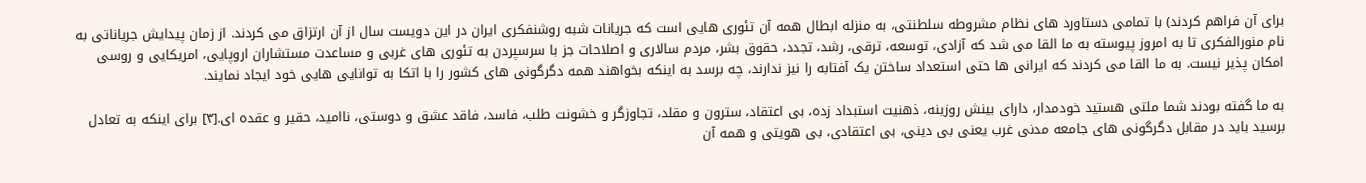برای آن فراهم کردند) با تمامی دستاورد های نظام مشروطه سلطنتی، به منزله ابطال همه آن تئوری هایی است که جریانات شبه روشنفکری ایران در این دویست سال از آن ارتزاق می کردند. از زمان پیدایش جریاناتی به نام منورالفکری تا به امروز پیوسته به ما القا می شد که آزادی، توسعه، ترقی، رشد، تجدد، حقوق بشر، مردم سالاری و اصلاحات جز با سرسپردن به تئوری های غربی و مساعدت مستشاران اروپایی، امریکایی و روسی امکان پذیر نیست. به ما القا می کردند که ایرانی ها حتی استعداد ساختن یک آفتابه را نیز ندارند، چه برسد به اینکه بخواهند همه دگرگونی های کشور را با اتکا به توانایی هایی خود ایجاد نمایند.

به ما گفته بودند شما ملتی هستید خودمدار، دارای بینش روزینه، ذهنیت استبداد زده، بی اعتقاد، سترون و مقلد، تجاوزگر و خشونت طلب، فاسد، فاقد عشق و دوستی، ناامید، حقیر و عقده ای.[۳] برای اینکه به تعادل برسید باید در مقابل دگرگونی های جامعه مدنی غرب یعنی بی دینی، بی اعتقادی، بی هویتی و همه آن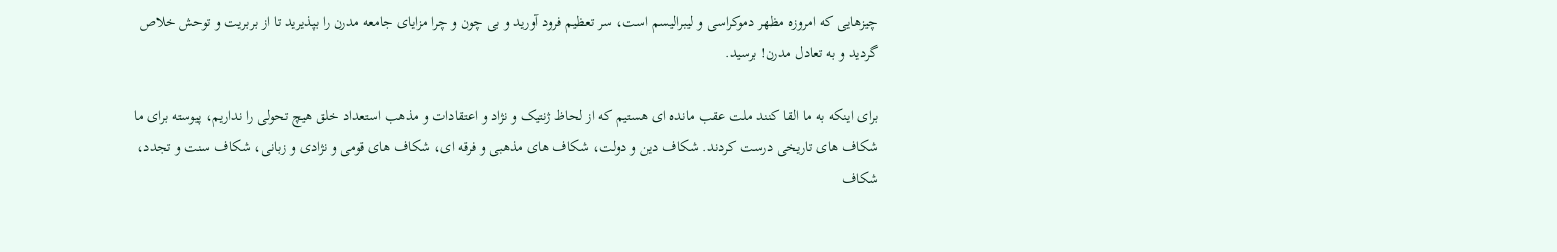چیزهایی که امروزه مظهر دموکراسی و لیبرالیسم است، سر تعظیم فرود آورید و بی چون و چرا مزایای جامعه مدرن را بپذیرید تا از بربریت و توحش خلاص گردید و به تعادل مدرن! برسید.

برای اینکه به ما القا کنند ملت عقب مانده ای هستیم که از لحاظ ژنتیک و نژاد و اعتقادات و مذهب استعداد خلق هیچ تحولی را نداریم، پیوسته برای ما شکاف های تاریخی درست کردند. شکاف دین و دولت، شکاف های مذهبی و فرقه ای، شکاف های قومی و نژادی و زبانی، شکاف سنت و تجدد، شکاف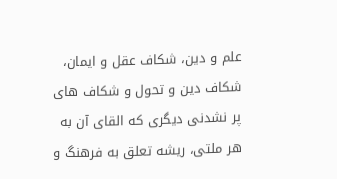علم و دین، شکاف عقل و ایمان، شکاف دین و تحول و شکاف های پر نشدنی دیگری که القای آن به هر ملتی، ریشه تعلق به فرهنگ و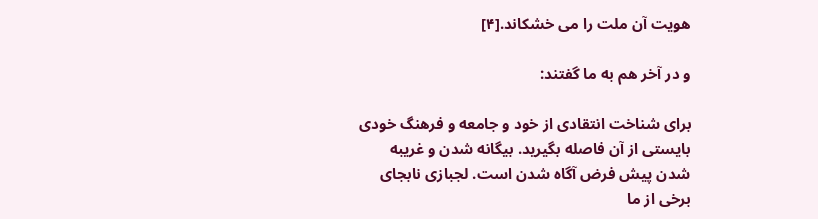هویت آن ملت را می خشکاند.[۴]

و در آخر هم به ما گفتند:

برای شناخت انتقادی از خود و جامعه و فرهنگ خودی بایستی از آن فاصله بگیرید. بیگانه شدن و غریبه شدن پیش فرض آگاه شدن است. لجبازی نابجای برخی از ما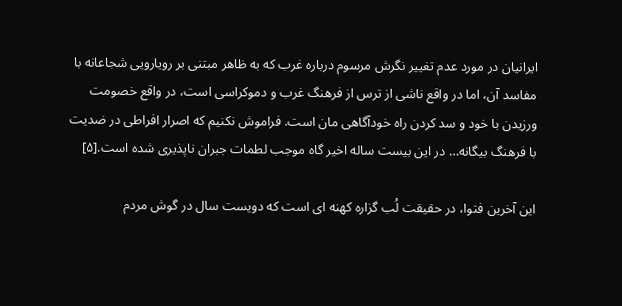ایرانیان در مورد عدم تغییر نگرش مرسوم درباره غرب که به ظاهر مبتنی بر رویارویی شجاعانه با مفاسد آن، اما در واقع ناشی از ترس از فرهنگ غرب و دموکراسی است، در واقع خصومت ورزیدن با خود و سد کردن راه خودآگاهی مان است. فراموش نکنیم که اصرار افراطی در ضدیت با فرهنگ بیگانه… در این بیست ساله اخیر گاه موجب لطمات جبران ناپذیری شده است.[۵]

این آخرین فتوا، در حقیقت لُب گزاره کهنه ای است که دویست سال در گوش مردم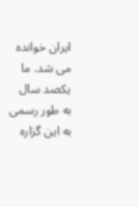ایران خوانده می شد. ما یکصد سال به طور رسمی به این گزاره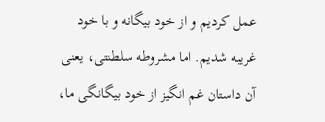عمل کردیم و از خود بیگانه و با خود غریبه شدیم. اما مشروطه سلطنتی، یعنی آن داستان غم انگیز از خود بیگانگی ما،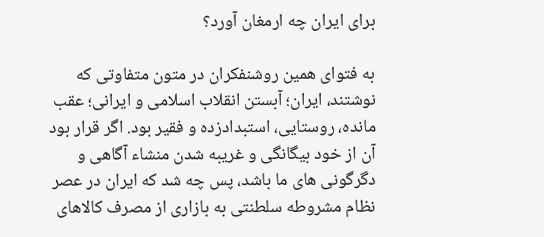برای ایران چه ارمغان آورد؟

به فتوای همین روشنفکران در متون متفاوتی که نوشتند، ایران؛ آبستن انقلاب اسلامی و ایرانی؛ عقب مانده، روستایی، استبدادزده و فقیر بود. اگر قرار بود آن از خود بیگانگی و غریبه شدن منشاء آگاهی و دگرگونی های ما باشد، پس چه شد که ایران در عصر نظام مشروطه سلطنتی به بازاری از مصرف کالاهای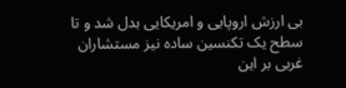بی ارزش اروپایی و امریکایی بدل شد و تا سطح یک تکنسین ساده نیز مستشاران غربی بر این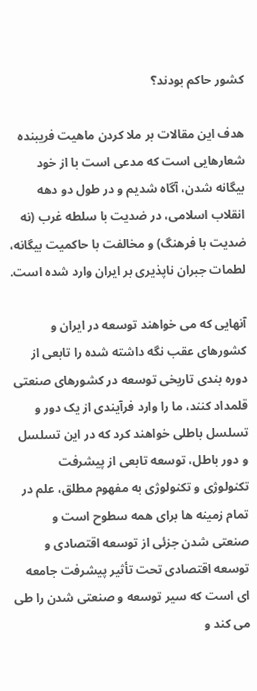کشور حاکم بودند؟

هدف این مقالات بر ملا کردن ماهیت فریبنده شعارهایی است که مدعی است با از خود بیگانه شدن، آگاه شدیم و در طول دو دهه انقلاب اسلامی، در ضدیت با سلطه غرب (نه ضدیت با فرهنگ) و مخالفت با حاکمیت بیگانه، لطمات جبران ناپذیری بر ایران وارد شده است.

آنهایی که می خواهند توسعه در ایران و کشورهای عقب نگه داشته شده را تابعی از دوره بندی تاریخی توسعه در کشورهای صنعتی قلمداد کنند، ما را وارد فرآیندی از یک دور و تسلسل باطلی خواهند کرد که در این تسلسل و دور باطل، توسعه تابعی از پیشرفت تکنولوژی و تکنولوژی به مفهوم مطلق، علم در تمام زمینه ها برای همه سطوح است و صنعتی شدن جزئی از توسعه اقتصادی و توسعه اقتصادی تحت تأثیر پیشرفت جامعه ای است که سیر توسعه و صنعتی شدن را طی می کند و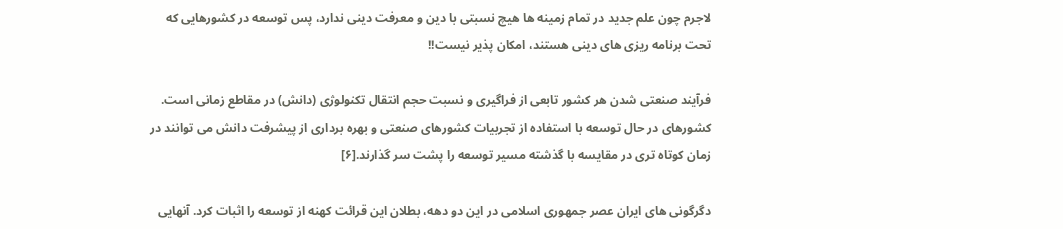لاجرم چون علم جدید در تمام زمینه ها هیچ نسبتی با دین و معرفت دینی ندارد، پس توسعه در کشورهایی که تحت برنامه ریزی های دینی هستند، امکان پذیر نیست!!

فرآیند صنعتی شدن هر کشور تابعی از فراگیری و نسبت حجم انتقال تکنولوژی (دانش) در مقاطع زمانی است. کشورهای در حال توسعه با استفاده از تجربیات کشورهای صنعتی و بهره برداری از پیشرفت دانش می توانند در زمان کوتاه تری در مقایسه با گذشته مسیر توسعه را پشت سر گذارند.[۶]

دگرگونی های ایران عصر جمهوری اسلامی در این دو دهه، بطلان این قرائت کهنه از توسعه را اثبات کرد. آنهایی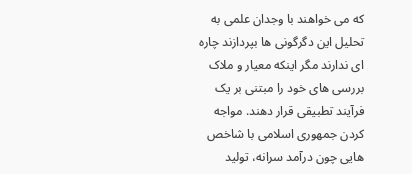که می خواهند با وجدان علمی به تحلیل این دگرگونی ها بپردازند چاره ای ندارند مگر اینکه معیار و ملاک بررسی های خود را مبتنی بر یک فرآیند تطبیقی قرار دهند. مواجه کردن جمهوری اسلامی با شاخص هایی چون درآمد سرانه، تولید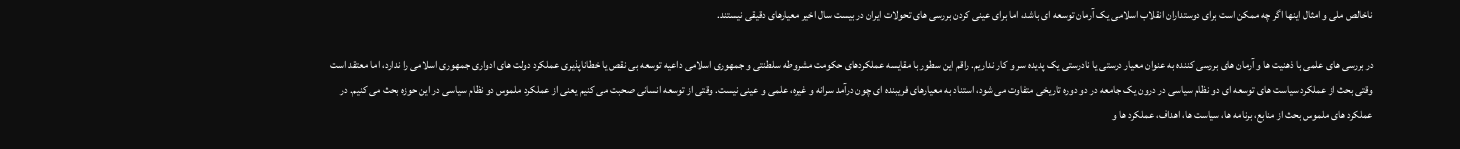ناخالص ملی و امثال اینها اگر چه ممکن است برای دوستداران انقلاب اسلامی یک آرمان توسعه ای باشد، اما برای عینی کردن بررسی های تحولات ایران در بیست سال اخیر معیارهای دقیقی نیستند.

در بررسی های علمی با ذهنیت ها و آرمان های بررسی کننده به عنوان معیار درستی یا نادرستی یک پدیده سر و کار نداریم. راقم این سطور با مقایسه عملکردهای حکومت مشروطه سلطنتی و جمهوری اسلامی داعیه توسعه بی نقص یا خطاناپذیری عملکرد دولت های ادواری جمهوری اسلامی را ندارد، اما معتقد است وقتی بحث از عملکرد سیاست های توسعه ای دو نظام سیاسی در درون یک جامعه در دو دوره تاریخی متفاوت می شود، استناد به معیارهای فریبنده ای چون درآمد سرانه و غیره، علمی و عینی نیست. وقتی از توسعه انسانی صحبت می کنیم یعنی از عملکرد ملموس دو نظام سیاسی در این حوزه بحث می کنیم. در عملکرد های ملموس بحث از منابع، برنامه ها، سیاست ها، اهداف، عملکرد ها و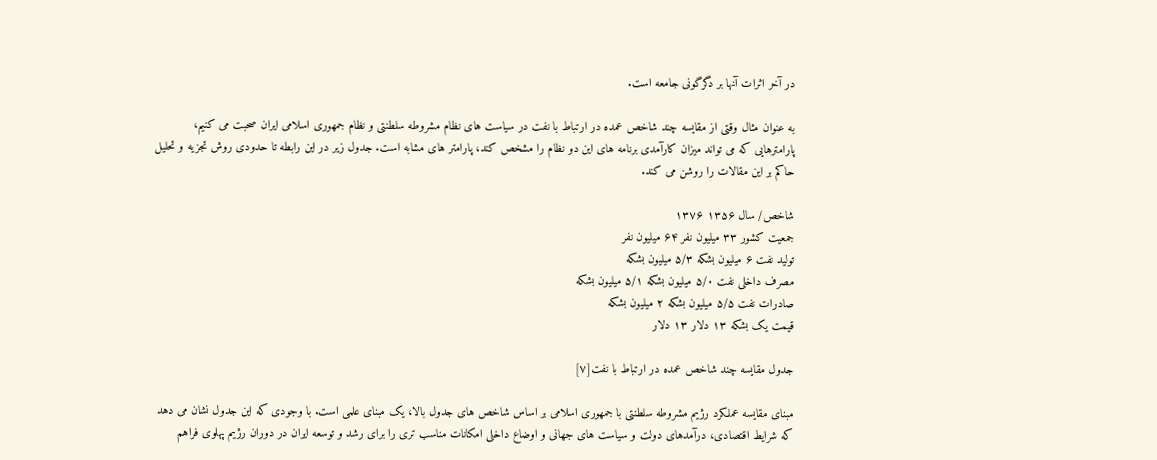در آخر اثرات آنها بر دگرگونی جامعه است.

به عنوان مثال وقتی از مقایسه چند شاخص عمده در ارتباط با نفت در سیاست های نظام مشروطه سلطنتی و نظام جمهوری اسلامی ایران صحبت می کنیم، پارامترهایی که می تواند میزان کارآمدی برنامه های این دو نظام را مشخص کند، پارامتر های مشابه است. جدول زیر در این رابطه تا حدودی روش تجزیه و تحلیل حاکم بر این مقالات را روشن می کند.

شاخص/ سال ۱۳۵۶ ۱۳۷۶
جمعیت کشور ۳۳ میلیون نفر ۶۴ میلیون نفر
تولید نفت ۶ میلیون بشکه ۵/۳ میلیون بشکه
مصرف داخلی نفت ۵/۰ میلیون بشکه ۵/۱ میلیون بشکه
صادرات نفت ۵/۵ میلیون بشکه ۲ میلیون بشکه
قیمت یک بشکه ۱۳ دلار ۱۳ دلار

جدول مقایسه چند شاخص عمده در ارتباط با نفت[۷]

مبنای مقایسه عملکرد رژیم مشروطه سلطنتی با جمهوری اسلامی بر اساس شاخص های جدول بالا، یک مبنای علمی است. با وجودی که این جدول نشان می دهد که شرایط اقتصادی، درآمدهای دولت و سیاست های جهانی و اوضاع داخلی امکانات مناسب تری را برای رشد و توسعه ایران در دوران رژیم پهلوی فراهم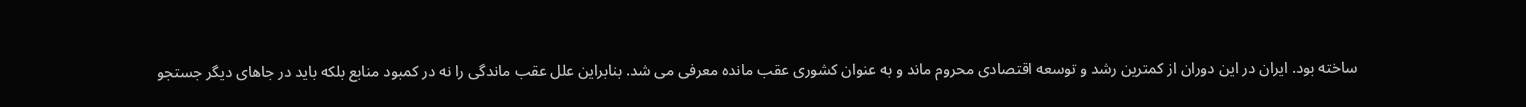ساخته بود. ایران در این دوران از کمترین رشد و توسعه اقتصادی محروم ماند و به عنوان کشوری عقب مانده معرفی می شد. بنابراین علل عقب ماندگی را نه در کمبود منابع بلکه باید در جاهای دیگر جستجو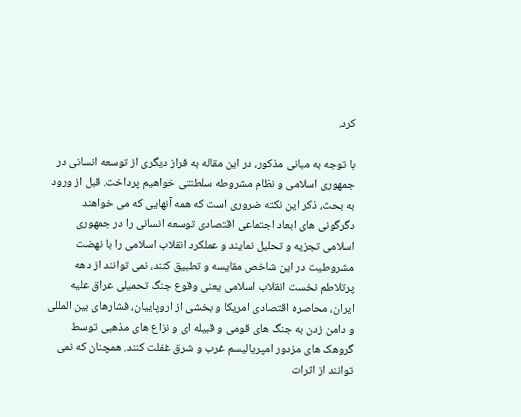کرد.

با توجه به مبانی مذکور، در این مقاله به فراز دیگری از توسعه انسانی در جمهوری اسلامی و نظام مشروطه سلطنتی خواهیم پرداخت. قبل از ورود به بحث، ذکر این نکته ضروری است که همه آنهایی که می خواهند دگرگونی های ابعاد اجتماعی اقتصادی توسعه انسانی را در جمهوری اسلامی تجزیه و تحلیل نمایند و عملکرد انقلاب اسلامی را با نهضت مشروطیت در این شاخص مقایسه و تطبیق کنند، نمی توانند از دهه پرتلاطم نخست انقلاب اسلامی یعنی وقوع جنگ تحمیلی عراق علیه ایران، محاصره اقتصادی امریکا و بخشی از اروپاییان، فشارهای بین المللی و دامن زدن به جنگ های قومی و قبیله ای و نزاع های مذهبی توسط گروهک های مزدور امپریالیسم غرب و شرق غفلت کنند. همچنان که نمی توانند از اثرات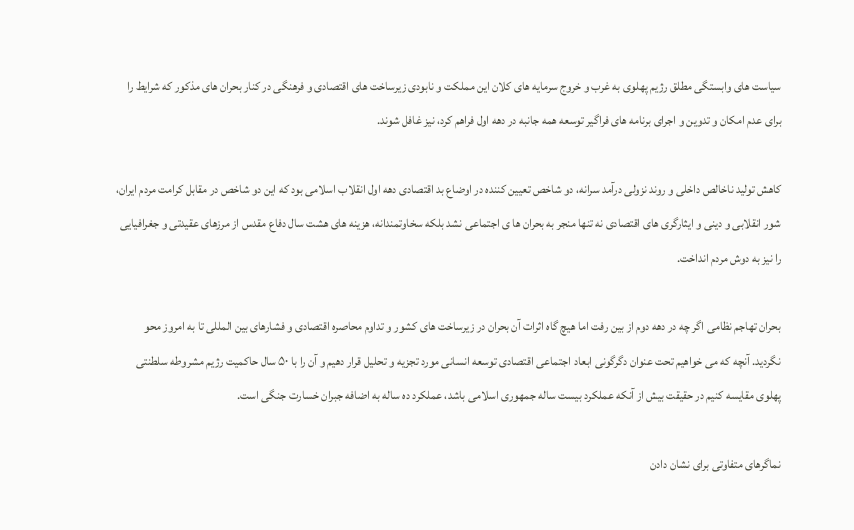سیاست های وابستگی مطلق رژیم پهلوی به غرب و خروج سرمایه های کلان این مملکت و نابودی زیرساخت های اقتصادی و فرهنگی در کنار بحران های مذکور که شرایط را برای عدم امکان و تدوین و اجرای برنامه های فراگیر توسعه همه جانبه در دهه اول فراهم کرد، نیز غافل شوند.

کاهش تولید ناخالص داخلی و روند نزولی درآمد سرانه، دو شاخص تعیین کننده در اوضاع بد اقتصادی دهه اول انقلاب اسلامی بود که این دو شاخص در مقابل کرامت مردم ایران، شور انقلابی و دینی و ایثارگری های اقتصادی نه تنها منجر به بحران ها ی اجتماعی نشد بلکه سخاوتمندانه، هزینه های هشت سال دفاع مقدس از مرزهای عقیدتی و جغرافیایی را نیز به دوش مردم انداخت.

بحران تهاجم نظامی اگر چه در دهه دوم از بین رفت اما هیچ گاه اثرات آن بحران در زیرساخت های کشور و تداوم محاصره اقتصادی و فشارهای بین المللی تا به امروز محو نگردید. آنچه که می خواهیم تحت عنوان دگرگونی ابعاد اجتماعی اقتصادی توسعه انسانی مورد تجزیه و تحلیل قرار دهیم و آن را با ۵۰ سال حاکمیت رژیم مشروطه سلطنتی پهلوی مقایسه کنیم در حقیقت بیش از آنکه عملکرد بیست ساله جمهوری اسلامی باشد، عملکرد ده ساله به اضافه جبران خسارت جنگی است.

نماگرهای متفاوتی برای نشان دادن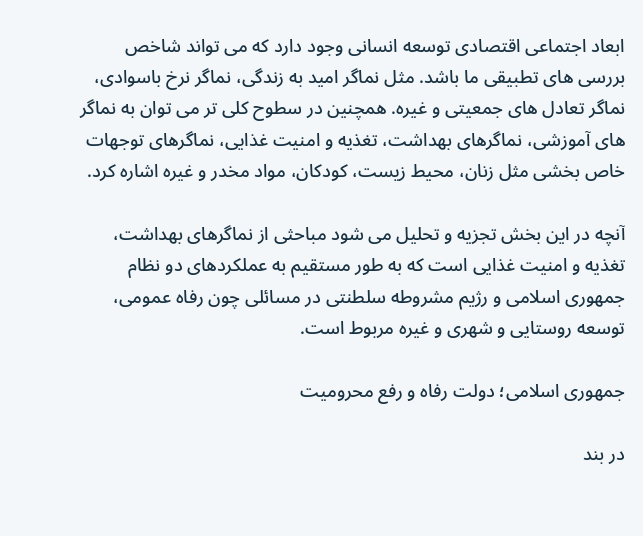ابعاد اجتماعی اقتصادی توسعه انسانی وجود دارد که می تواند شاخص بررسی های تطبیقی ما باشد. مثل نماگر امید به زندگی، نماگر نرخ باسوادی، نماگر تعادل های جمعیتی و غیره. همچنین در سطوح کلی تر می توان به نماگر های آموزشی، نماگرهای بهداشت، تغذیه و امنیت غذایی، نماگرهای توجهات خاص بخشی مثل زنان، محیط زیست، کودکان، مواد مخدر و غیره اشاره کرد.

آنچه در این بخش تجزیه و تحلیل می شود مباحثی از نماگرهای بهداشت، تغذیه و امنیت غذایی است که به طور مستقیم به عملکردهای دو نظام جمهوری اسلامی و رژیم مشروطه سلطنتی در مسائلی چون رفاه عمومی، توسعه روستایی و شهری و غیره مربوط است.

جمهوری اسلامی؛ دولت رفاه و رفع محرومیت

در بند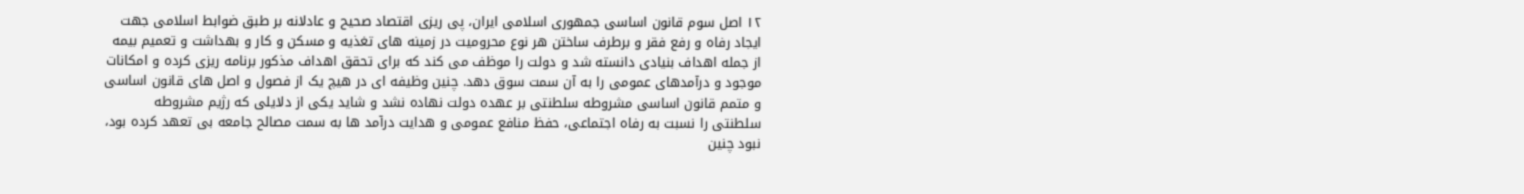۱۲ اصل سوم قانون اساسی جمهوری اسلامی ایران، پی ریزی اقتصاد صحیح و عادلانه بر طبق ضوابط اسلامی جهت ایجاد رفاه و رفع فقر و برطرف ساختن هر نوع محرومیت در زمینه های تغذیه و مسکن و کار و بهداشت و تعمیم بیمه از جمله اهداف بنیادی دانسته شد و دولت را موظف می کند که برای تحقق اهداف مذکور برنامه ریزی کرده و امکانات موجود و درآمدهای عمومی را به آن سمت سوق دهد. چنین وظیفه ای در هیچ یک از فصول و اصل های قانون اساسی و متمم قانون اساسی مشروطه سلطنتی بر عهده دولت نهاده نشد و شاید یکی از دلایلی که رژیم مشروطه سلطنتی را نسبت به رفاه اجتماعی، حفظ منافع عمومی و هدایت درآمد ها به سمت مصالح جامعه بی تعهد کرده بود، نبود چنین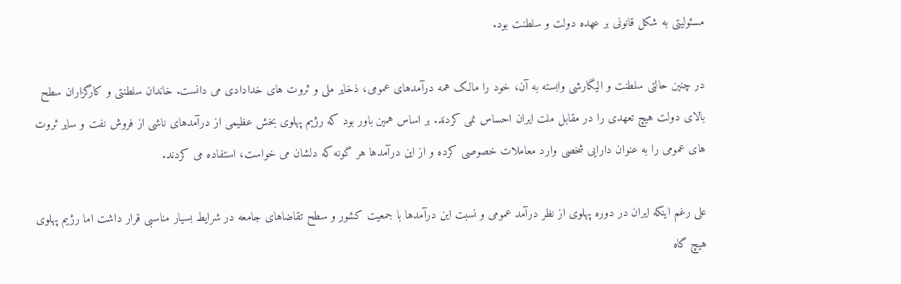مسئولیتی به شکل قانونی بر عهده دولت و سلطنت بود.

در چنین حالتی سلطنت و الیگارشی وابسته به آن، خود را مالک همه درآمدهای عمومی، ذخایر ملی و ثروت های خدادادی می دانست. خاندان سلطنتی و کارگزاران سطح بالای دولت هیچ تعهدی را در مقابل ملت ایران احساس نمی کردند. بر اساس همین باور بود که رژیم پهلوی بخش عظیمی از درآمدهای ناشی از فروش نفت و سایر ثروت های عمومی را به عنوان دارایی شخصی وارد معاملات خصوصی کرده و از این درآمدها هر گونه که دلشان می خواست، استفاده می کردند.

علی رغم اینکه ایران در دوره پهلوی از نظر درآمد عمومی و نسبت این درآمدها با جمعیت کشور و سطح تقاضاهای جامعه در شرایط بسیار مناسبی قرار داشت اما رژیم پهلوی هیچ گاه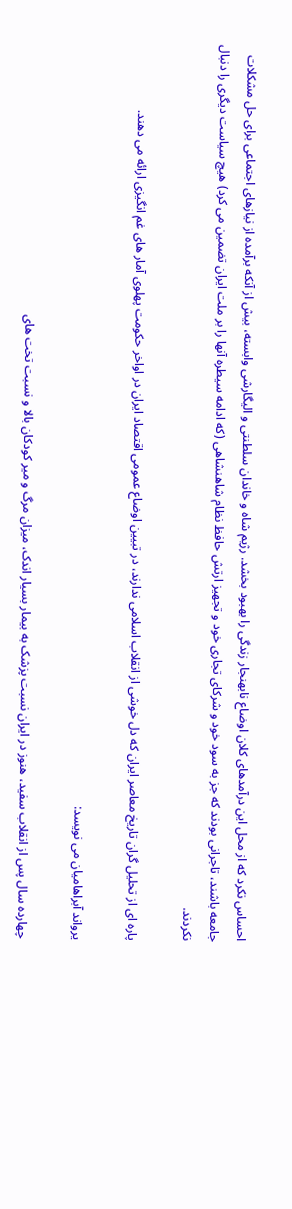احساس نکرد که از محل این درآمدهای کلان اوضاع نابهنجار زندگی را بهبود بخشد. رژیم شاه و خاندان سلطنتی و الیگارشی وابسته، بیش از آنکه برآمده از نیازهای اجتماعی برای حل مشکلات جامعه باشند، تاجرانی بودند که جز به سود خود و شرکای تجاری خود و تجهیز ارتش حافظ نظام شاهنشاهی (که ادامه سیطره آنها را بر ملت ایران تضمین می کرد) هیچ سیاست دیگری را دنبال نکردند.

پاره ای از تحلیل گران تاریخ معاصر ایران که دل خوشی از انقلاب اسلامی ندارند، در تبیین اوضاع عمومی اقتصاد ایران در اواخر حکومت پهلوی آمار های غم انگیزی ارائه می دهند.

یرواند آبراهامیان می نویسد:

چهارده سال پس از انقلاب سفید، هنوز در ایران نسبت پزشک به بیمار بسیار اندک، میزان مرگ و میر کودکان بالا و نسبت تخت های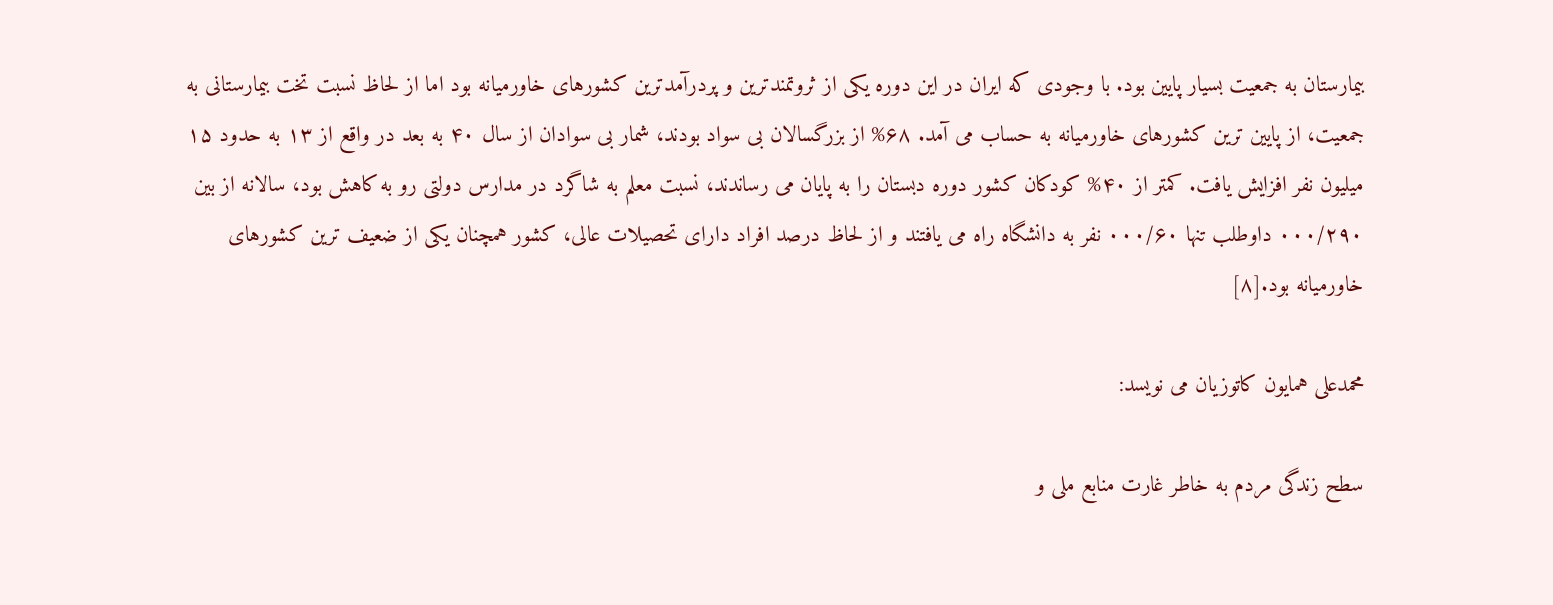بیمارستان به جمعیت بسیار پایین بود. با وجودی که ایران در این دوره یکی از ثروتمندترین و پردرآمدترین کشورهای خاورمیانه بود اما از لحاظ نسبت تخت بیمارستانی به جمعیت، از پایین ترین کشورهای خاورمیانه به حساب می آمد. ۶۸% از بزرگسالان بی سواد بودند، شمار بی سوادان از سال ۴۰ به بعد در واقع از ۱۳ به حدود ۱۵ میلیون نفر افزایش یافت. کمتر از ۴۰% کودکان کشور دوره دبستان را به پایان می رساندند، نسبت معلم به شاگرد در مدارس دولتی رو به کاهش بود، سالانه از بین ۰۰۰/۲۹۰ داوطلب تنها ۰۰۰/۶۰ نفر به دانشگاه راه می یافتند و از لحاظ درصد افراد دارای تحصیلات عالی، کشور همچنان یکی از ضعیف ترین کشورهای خاورمیانه بود.[۸]

محمدعلی همایون کاتوزیان می نویسد:

سطح زندگی مردم به خاطر غارت منابع ملی و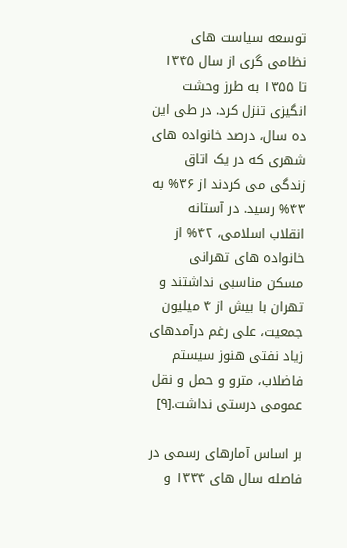توسعه سیاست های نظامی گری از سال ۱۳۴۵ تا ۱۳۵۵ به طرز وحشت انگیزی تنزل کرد. در طی این ده سال، درصد خانواده های شهری که در یک اتاق زندگی می کردند از ۳۶% به ۴۳% رسید. در آستانه انقلاب اسلامی، ۴۲% از خانواده های تهرانی مسکن مناسبی نداشتند و تهران با بیش از ۴ میلیون جمعیت، علی رغم درآمدهای زیاد نفتی هنوز سیستم فاضلاب، مترو و حمل و نقل عمومی درستی نداشت.[۹]

بر اساس آمارهای رسمی در فاصله سال های ۱۳۳۴ و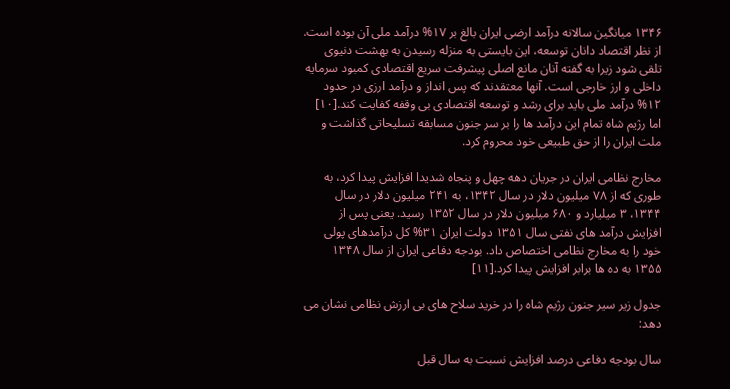۱۳۴۶ میانگین سالانه درآمد ارضی ایران بالغ بر ۱۷% درآمد ملی آن بوده است. از نظر اقتصاد دانان توسعه، این بایستی به منزله رسیدن به بهشت دنیوی تلقی شود زیرا به گفته آنان مانع اصلی پیشرفت سریع اقتصادی کمبود سرمایه داخلی و ارز خارجی است. آنها معتقدند که پس انداز و درآمد ارزی در حدود ۱۲% درآمد ملی باید برای رشد و توسعه اقتصادی بی وقفه کفایت کند.[۱۰] اما رژیم شاه تمام این درآمد ها را بر سر جنون مسابقه تسلیحاتی گذاشت و ملت ایران را از حق طبیعی خود محروم کرد.

مخارج نظامی ایران در جریان دهه چهل و پنجاه شدیدا افزایش پیدا کرد، به طوری که از ۷۸ میلیون دلار در سال ۱۳۴۲، به ۲۴۱ میلیون دلار در سال ۱۳۴۴، ۳ میلیارد و ۶۸۰ میلیون دلار در سال ۱۳۵۲ رسید. یعنی پس از افزایش درآمد های نفتی سال ۱۳۵۱ دولت ایران ۳۱% کل درآمدهای پولی خود را به مخارج نظامی اختصاص داد. بودجه دفاعی ایران از سال ۱۳۴۸ ۱۳۵۵ به ده ها برابر افزایش پیدا کرد.[۱۱]

جدول زیر سیر جنون رژیم شاه را در خرید سلاح های بی ارزش نظامی نشان می دهد:

سال بودجه دفاعی درصد افزایش نسبت به سال قبل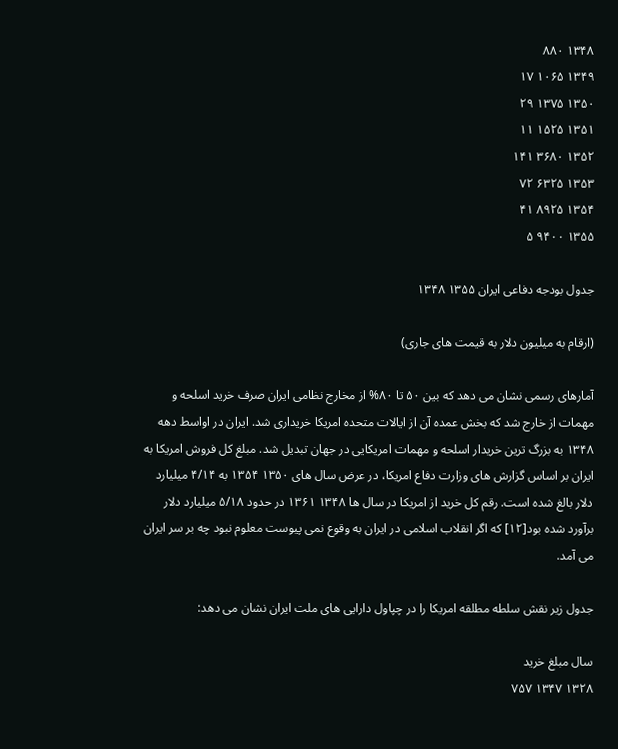۱۳۴۸ ۸۸۰
۱۳۴۹ ۱۰۶۵ ۱۷
۱۳۵۰ ۱۳۷۵ ۲۹
۱۳۵۱ ۱۵۲۵ ۱۱
۱۳۵۲ ۳۶۸۰ ۱۴۱
۱۳۵۳ ۶۳۲۵ ۷۲
۱۳۵۴ ۸۹۲۵ ۴۱
۱۳۵۵ ۹۴۰۰ ۵

جدول بودجه دفاعی ایران ۱۳۵۵ ۱۳۴۸

(ارقام به میلیون دلار به قیمت های جاری)

آمارهای رسمی نشان می دهد که بین ۵۰ تا ۸۰% از مخارج نظامی ایران صرف خرید اسلحه و مهمات از خارج شد که بخش عمده آن از ایالات متحده امریکا خریداری شد. ایران در اواسط دهه ۱۳۴۸ به بزرگ ترین خریدار اسلحه و مهمات امریکایی در جهان تبدیل شد. مبلغ کل فروش امریکا به ایران بر اساس گزارش های وزارت دفاع امریکا، در عرض سال های ۱۳۵۰ ۱۳۵۴ به ۴/۱۴ میلیارد دلار بالغ شده است. رقم کل خرید از امریکا در سال ها ۱۳۴۸ ۱۳۶۱ در حدود ۵/۱۸ میلیارد دلار برآورد شده بود[۱۲] که اگر انقلاب اسلامی در ایران به وقوع نمی پیوست معلوم نبود چه بر سر ایران می آمد.

جدول زیر نقش سلطه مطلقه امریکا را در چپاول دارایی های ملت ایران نشان می دهد:

سال مبلغ خرید
۱۳۲۸ ۱۳۴۷ ۷۵۷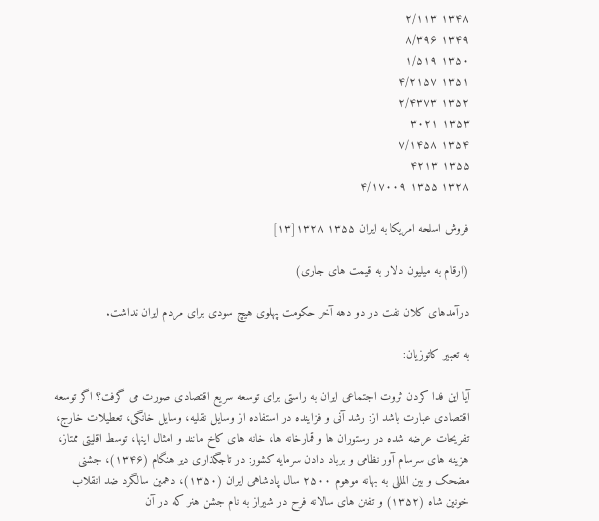۱۳۴۸ ۲/۱۱۳
۱۳۴۹ ۸/۳۹۶
۱۳۵۰ ۱/۵۱۹
۱۳۵۱ ۴/۲۱۵۷
۱۳۵۲ ۲/۴۳۷۳
۱۳۵۳ ۳۰۲۱
۱۳۵۴ ۷/۱۴۵۸
۱۳۵۵ ۴۲۱۳
۱۳۲۸ ۱۳۵۵ ۴/۱۷۰۰۹

فروش اسلحه امریکا به ایران ۱۳۵۵ ۱۳۲۸[۱۳]

(ارقام به میلیون دلار به قیمت های جاری)

درآمدهای کلان نفت در دو دهه آخر حکومت پهلوی هیچ سودی برای مردم ایران نداشت.

به تعبیر کاتوزیان:

آیا این فدا کردن ثروت اجتماعی ایران به راستی برای توسعه سریع اقتصادی صورت می گرفت؟ اگر توسعه اقتصادی عبارت باشد از: رشد آنی و فزاینده در استفاده از وسایل نقلیه، وسایل خانگی، تعطیلات خارج، تفریحات عرضه شده در رستوران ها و قمارخانه ها، خانه های کاخ مانند و امثال اینها، توسط اقلیتی ممتاز، هزینه های سرسام آور نظامی و برباد دادن سرمایه کشور: در تاجگذاری دیر هنگام (۱۳۴۶)، جشنی مضحک و بین المللی به بهانه موهوم ۲۵۰۰ سال پادشاهی ایران (۱۳۵۰)، دهمین سالگرد ضد انقلاب خونین شاه (۱۳۵۲) و تفنن های سالانه فرح در شیراز به نام جشن هنر که در آن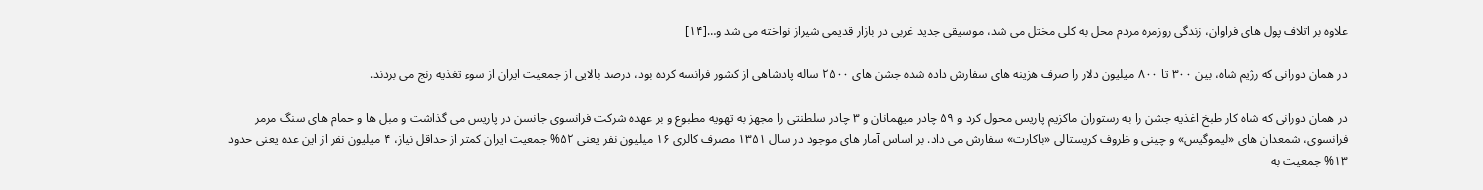علاوه بر اتلاف پول های فراوان، زندگی روزمره مردم محل به کلی مختل می شد، موسیقی جدید غربی در بازار قدیمی شیراز نواخته می شد و…[۱۴]

در همان دورانی که رژیم شاه، بین ۳۰۰ تا ۸۰۰ میلیون دلار را صرف هزینه های سفارش داده شده جشن های ۲۵۰۰ ساله پادشاهی از کشور فرانسه کرده بود، درصد بالایی از جمعیت ایران از سوء تغذیه رنج می بردند.

در همان دورانی که شاه کار طبخ اغذیه جشن را به رستوران ماکزیم پاریس محول کرد و ۵۹ چادر میهمانان و ۳ چادر سلطنتی را مجهز به تهویه مطبوع و بر عهده شرکت فرانسوی جانسن در پاریس می گذاشت و مبل ها و حمام های سنگ مرمر فرانسوی، شمعدان های «لیموگیس» و چینی و ظروف کریستالی «باکارت» سفارش می داد. بر اساس آمار های موجود در سال ۱۳۵۱ مصرف کالری ۱۶ میلیون نفر یعنی ۵۲% جمعیت ایران کمتر از حداقل نیاز، ۴ میلیون نفر از این عده یعنی حدود ۱۳% جمعیت به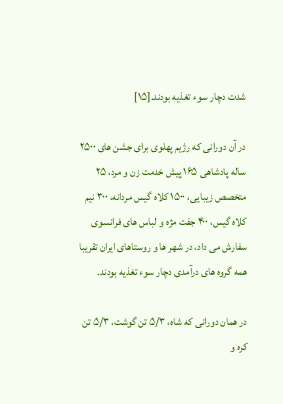شدت دچار سوء تغذیه بودند.[۱۵]

در آن دورانی که رژیم پهلوی برای جشن های ۲۵۰۰ ساله پادشاهی ۱۶۵ پیش خدمت زن و مرد، ۲۵ متخصص زیبایی، ۱۵۰۰ کلاه گیس مردانه، ۳۰۰ نیم کلاه گیس، ۴۰۰ جفت مژه و لباس های فرانسوی سفارش می داد، در شهر ها و روستاهای ایران تقریبا همه گروه های درآمدی دچار سوء تغذیه بودند.

در همان دورانی که شاه، ۵/۳ تن گوشت، ۵/۳ تن کره و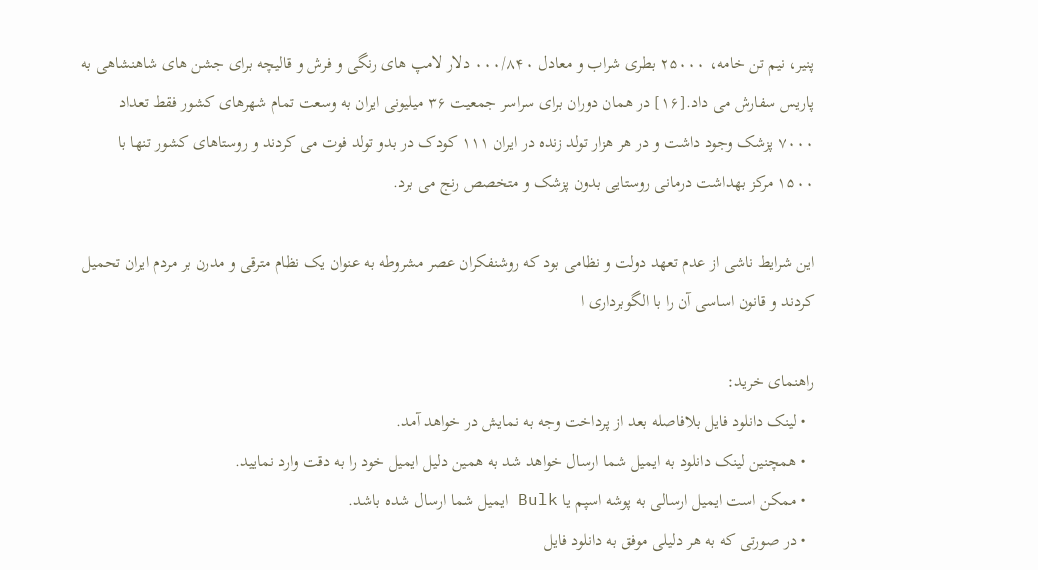پنیر، نیم تن خامه، ۲۵۰۰۰ بطری شراب و معادل ۰۰۰/۸۴۰ دلار لامپ های رنگی و فرش و قالیچه برای جشن های شاهنشاهی به پاریس سفارش می داد.[۱۶] در همان دوران برای سراسر جمعیت ۳۶ میلیونی ایران به وسعت تمام شهرهای کشور فقط تعداد ۷۰۰۰ پزشک وجود داشت و در هر هزار تولد زنده در ایران ۱۱۱ کودک در بدو تولد فوت می کردند و روستاهای کشور تنها با ۱۵۰۰ مرکز بهداشت درمانی روستایی بدون پزشک و متخصص رنج می برد.

این شرایط ناشی از عدم تعهد دولت و نظامی بود که روشنفکران عصر مشروطه به عنوان یک نظام مترقی و مدرن بر مردم ایران تحمیل کردند و قانون اساسی آن را با الگوبرداری ا

راهنمای خرید:
  • لینک دانلود فایل بلافاصله بعد از پرداخت وجه به نمایش در خواهد آمد.
  • همچنین لینک دانلود به ایمیل شما ارسال خواهد شد به همین دلیل ایمیل خود را به دقت وارد نمایید.
  • ممکن است ایمیل ارسالی به پوشه اسپم یا Bulk ایمیل شما ارسال شده باشد.
  • در صورتی که به هر دلیلی موفق به دانلود فایل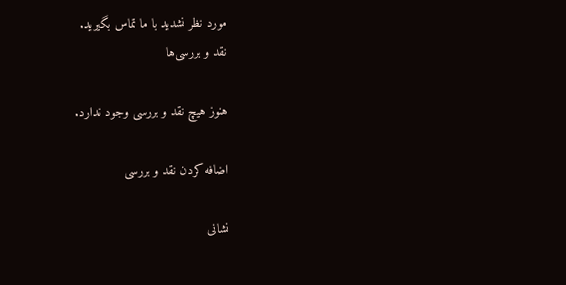مورد نظر نشدید با ما تماس بگیرید.
نقد و بررسی‌ها

هنوز هیچ نقد و بررسی وجود ندارد.

اضافه کردن نقد و بررسی

نشانی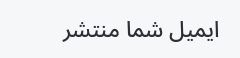ایمیل شما منتشر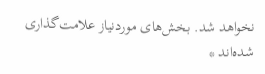نخواهد شد. بخش‌های موردنیاز علامت‌گذاری شده‌اند *